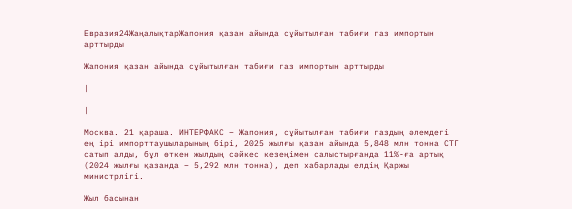Евразия24ЖаңалықтарЖапония қазан айында сұйытылған табиғи газ импортын арттырды

Жапония қазан айында сұйытылған табиғи газ импортын арттырды

|

|

Москва. 21 қараша. ИНТЕРФАКС – Жапония, сұйытылған табиғи газдың әлемдегі ең ірі импорттаушыларының бірі, 2025 жылғы қазан айында 5,848 млн тонна СТГ сатып алды, бұл өткен жылдың сәйкес кезеңімен салыстырғанда 11%-ға артық (2024 жылғы қазанда – 5,292 млн тонна), деп хабарлады елдің Қаржы министрлігі.

Жыл басынан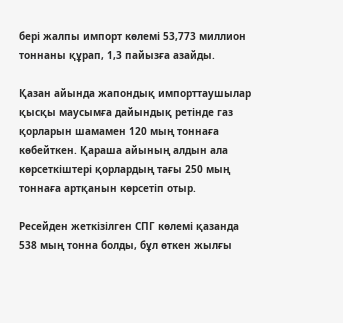бері жалпы импорт көлемі 53,773 миллион тоннаны құрап, 1,3 пайызға азайды.

Қазан айында жапондық импорттаушылар қысқы маусымға дайындық ретінде газ қорларын шамамен 120 мың тоннаға көбейткен. Қараша айының алдын ала көрсеткіштері қорлардың тағы 250 мың тоннаға артқанын көрсетіп отыр.

Ресейден жеткізілген СПГ көлемі қазанда 538 мың тонна болды, бұл өткен жылғы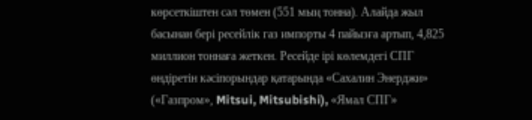көрсеткіштен сәл төмен (551 мың тонна). Алайда жыл басынан бері ресейлік газ импорты 4 пайызға артып, 4,825 миллион тоннаға жеткен. Ресейде ірі көлемдегі СПГ өндіретін кәсіпорындар қатарында «Сахалин Энерджи» («Газпром», Mitsui, Mitsubishi), «Ямал СПГ»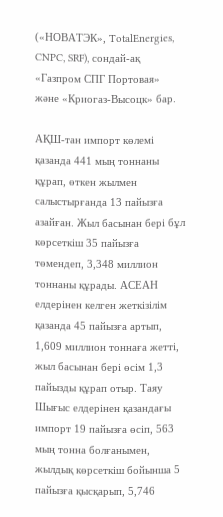(«НОВАТЭК», TotalEnergies, CNPC, SRF), сондай-ақ «Газпром СПГ Портовая» және «Криогаз-Высоцк» бар.

АҚШ-тан импорт көлемі қазанда 441 мың тоннаны құрап, өткен жылмен салыстырғанда 13 пайызға азайған. Жыл басынан бері бұл көрсеткіш 35 пайызға төмендеп, 3,348 миллион тоннаны құрады. АСЕАН елдерінен келген жеткізілім қазанда 45 пайызға артып, 1,609 миллион тоннаға жетті, жыл басынан бері өсім 1,3 пайызды құрап отыр. Таяу Шығыс елдерінен қазандағы импорт 19 пайызға өсіп, 563 мың тонна болғанымен, жылдық көрсеткіш бойынша 5 пайызға қысқарып, 5,746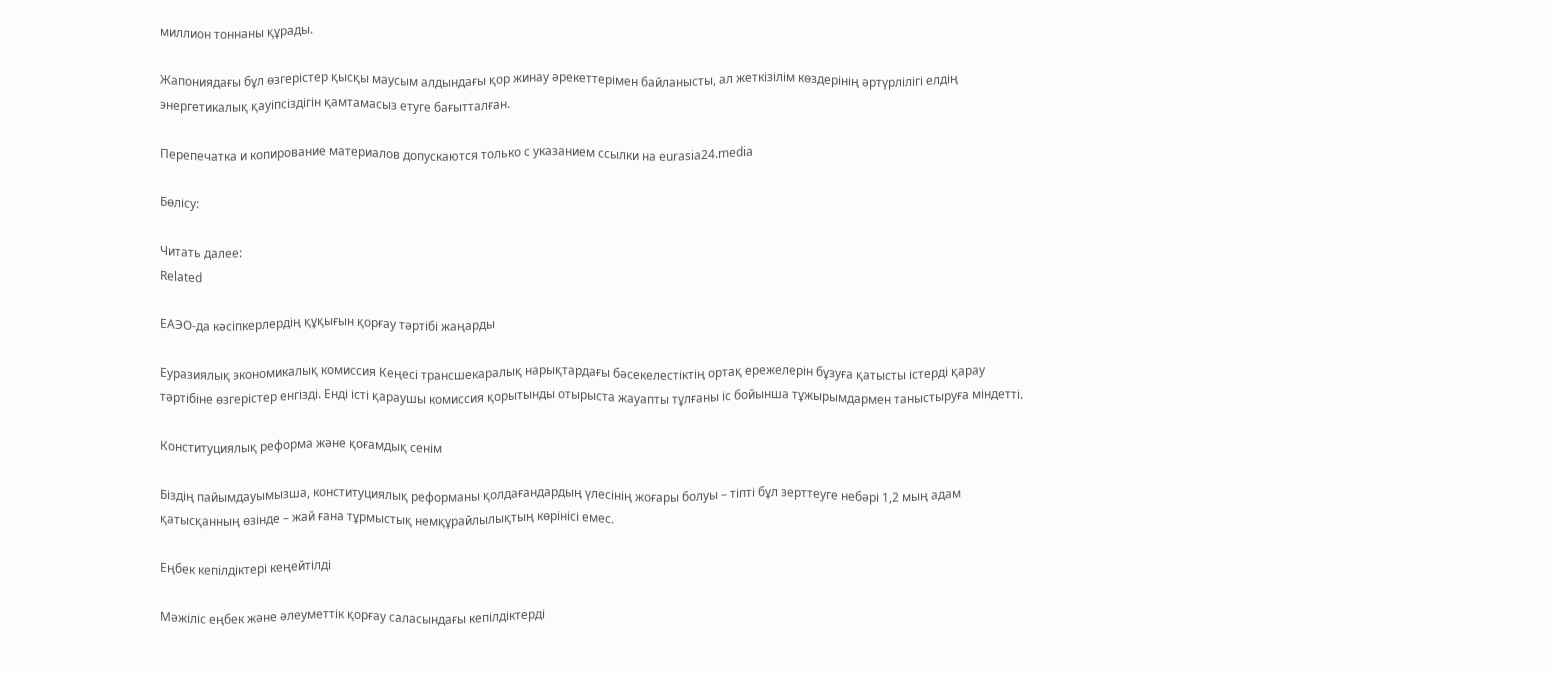миллион тоннаны құрады.

Жапониядағы бұл өзгерістер қысқы маусым алдындағы қор жинау әрекеттерімен байланысты, ал жеткізілім көздерінің әртүрлілігі елдің энергетикалық қауіпсіздігін қамтамасыз етуге бағытталған.

Перепечатка и копирование материалов допускаются только с указанием ссылки на eurasia24.media

Бөлісу:

Читать далее:
Related

ЕАЭО-да кәсіпкерлердің құқығын қорғау тәртібі жаңарды

Еуразиялық экономикалық комиссия Кеңесі трансшекаралық нарықтардағы бәсекелестіктің ортақ ережелерін бұзуға қатысты істерді қарау тәртібіне өзгерістер енгізді. Енді істі қараушы комиссия қорытынды отырыста жауапты тұлғаны іс бойынша тұжырымдармен таныстыруға міндетті.

Конституциялық реформа және қоғамдық сенім

Біздің пайымдауымызша, конституциялық реформаны қолдағандардың үлесінің жоғары болуы – тіпті бұл зерттеуге небәрі 1,2 мың адам қатысқанның өзінде – жай ғана тұрмыстық немқұрайлылықтың көрінісі емес.

Еңбек кепілдіктері кеңейтілді

Мәжіліс еңбек және әлеуметтік қорғау саласындағы кепілдіктерді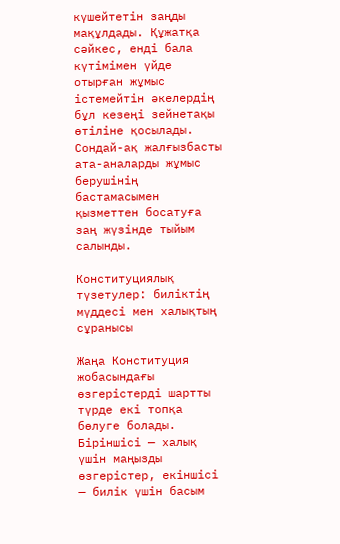күшейтетін заңды мақұлдады. Құжатқа сәйкес, енді бала күтімімен үйде отырған жұмыс істемейтін әкелердің бұл кезеңі зейнетақы өтіліне қосылады. Сондай-ақ жалғызбасты ата-аналарды жұмыс берушінің бастамасымен қызметтен босатуға заң жүзінде тыйым салынды.

Конституциялық түзетулер: биліктің мүддесі мен халықтың сұранысы

Жаңа Конституция жобасындағы өзгерістерді шартты түрде екі топқа бөлуге болады. Біріншісі — халық үшін маңызды өзгерістер, екіншісі — билік үшін басым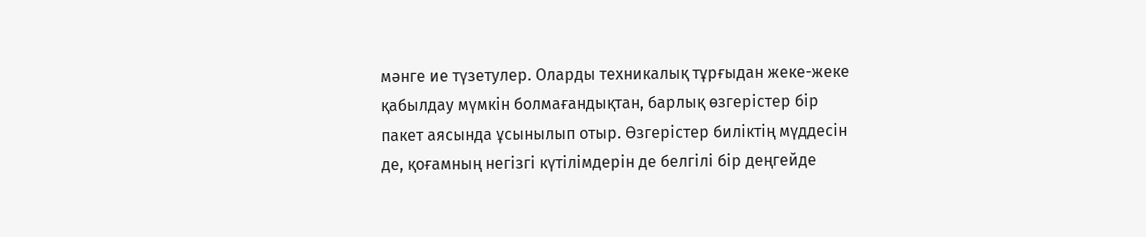мәнге ие түзетулер. Оларды техникалық тұрғыдан жеке-жеке қабылдау мүмкін болмағандықтан, барлық өзгерістер бір пакет аясында ұсынылып отыр. Өзгерістер биліктің мүддесін де, қоғамның негізгі күтілімдерін де белгілі бір деңгейде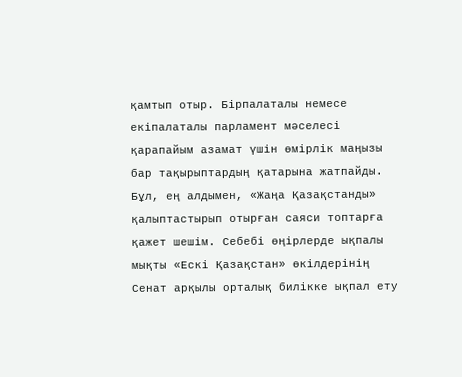қамтып отыр. Бірпалаталы немесе екіпалаталы парламент мәселесі қарапайым азамат үшін өмірлік маңызы бар тақырыптардың қатарына жатпайды. Бұл, ең алдымен, «Жаңа Қазақстанды» қалыптастырып отырған саяси топтарға қажет шешім. Себебі өңірлерде ықпалы мықты «Ескі Қазақстан» өкілдерінің Сенат арқылы орталық билікке ықпал ету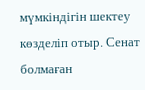мүмкіндігін шектеу көзделіп отыр. Сенат болмаған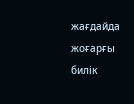жағдайда жоғарғы билік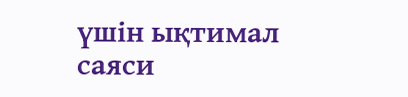үшін ықтимал саяси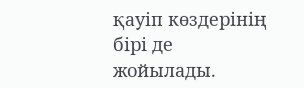қауіп көздерінің бірі де жойылады.